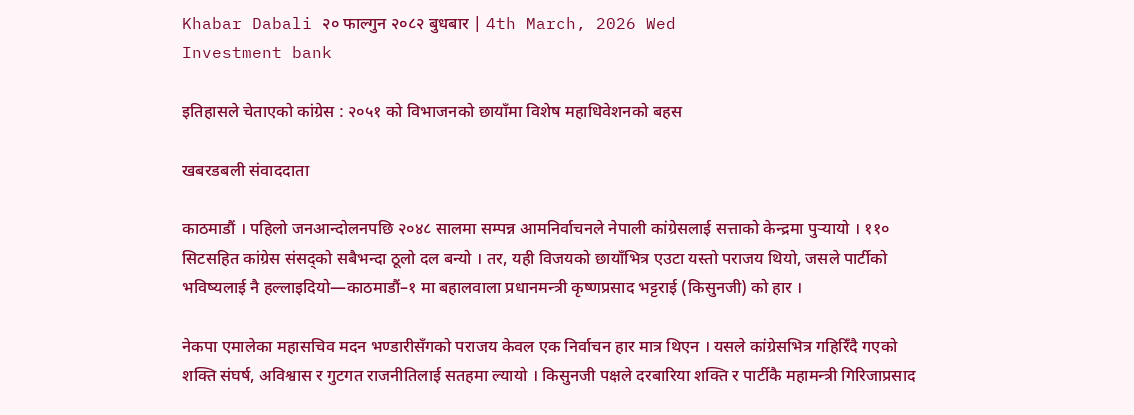Khabar Dabali २० फाल्गुन २०८२ बुधबार | 4th March, 2026 Wed
Investment bank

इतिहासले चेताएको कांग्रेस : २०५१ को विभाजनको छायाँमा विशेष महाधिवेशनको बहस

खबरडबली संवाददाता

काठमाडौं । पहिलो जनआन्दोलनपछि २०४८ सालमा सम्पन्न आमनिर्वाचनले नेपाली कांग्रेसलाई सत्ताको केन्द्रमा पुर्‍यायो । ११० सिटसहित कांग्रेस संसद्को सबैभन्दा ठूलो दल बन्यो । तर, यही विजयको छायाँभित्र एउटा यस्तो पराजय थियो, जसले पार्टीको भविष्यलाई नै हल्लाइदियो—काठमाडौं–१ मा बहालवाला प्रधानमन्त्री कृष्णप्रसाद भट्टराई (किसुनजी) को हार ।

नेकपा एमालेका महासचिव मदन भण्डारीसँगको पराजय केवल एक निर्वाचन हार मात्र थिएन । यसले कांग्रेसभित्र गहिरिँदै गएको शक्ति संघर्ष, अविश्वास र गुटगत राजनीतिलाई सतहमा ल्यायो । किसुनजी पक्षले दरबारिया शक्ति र पार्टीकै महामन्त्री गिरिजाप्रसाद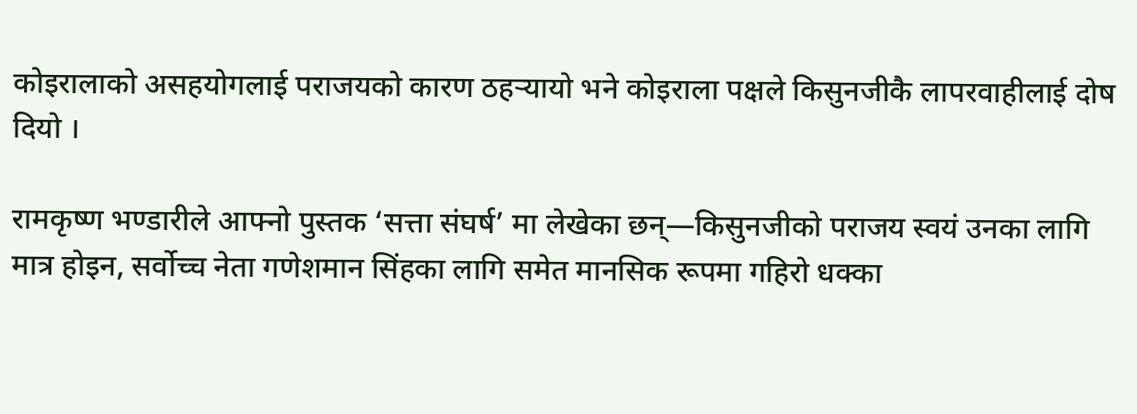कोइरालाको असहयोगलाई पराजयको कारण ठहर्‍यायो भने कोइराला पक्षले किसुनजीकै लापरवाहीलाई दोष दियो ।

रामकृष्ण भण्डारीले आफ्नो पुस्तक ‘सत्ता संघर्ष’ मा लेखेका छन्—किसुनजीको पराजय स्वयं उनका लागि मात्र होइन, सर्वोच्च नेता गणेशमान सिंहका लागि समेत मानसिक रूपमा गहिरो धक्का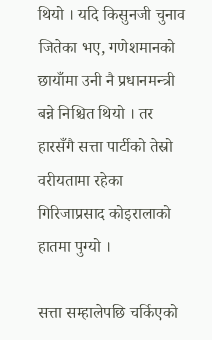थियो । यदि किसुनजी चुनाव जितेका भए, गणेशमानको छायाँमा उनी नै प्रधानमन्त्री बन्ने निश्चित थियो । तर हारसँगै सत्ता पार्टीको तेस्रो वरीयतामा रहेका गिरिजाप्रसाद कोइरालाको हातमा पुग्यो ।

सत्ता सम्हालेपछि चर्किएको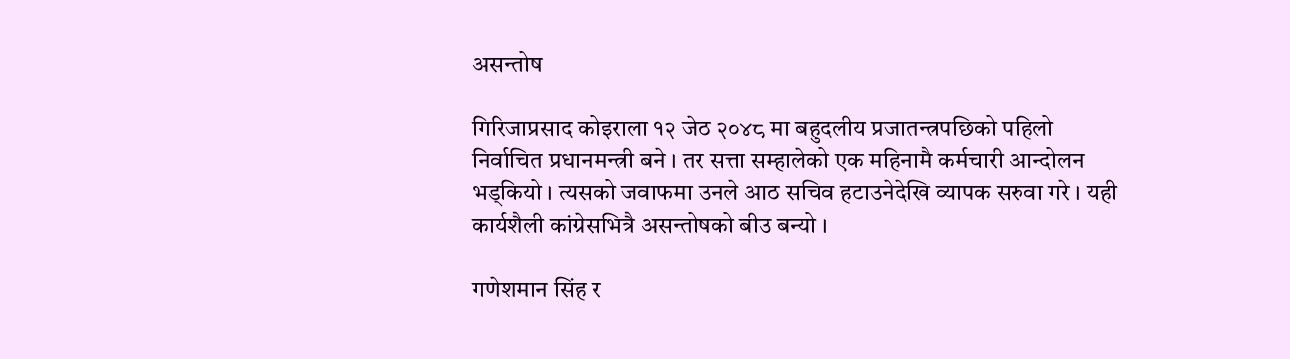असन्तोष

गिरिजाप्रसाद कोइराला १२ जेठ २०४८ मा बहुदलीय प्रजातन्त्रपछिको पहिलो निर्वाचित प्रधानमन्त्री बने । तर सत्ता सम्हालेको एक महिनामै कर्मचारी आन्दोलन भड्कियो । त्यसको जवाफमा उनले आठ सचिव हटाउनेदेखि व्यापक सरुवा गरे । यही कार्यशैली कांग्रेसभित्रै असन्तोषको बीउ बन्यो ।

गणेशमान सिंह र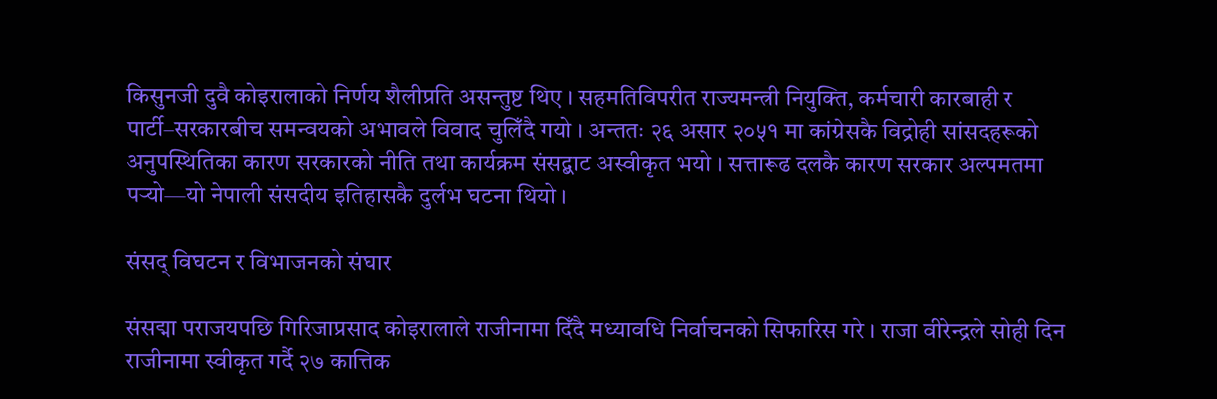किसुनजी दुवै कोइरालाको निर्णय शैलीप्रति असन्तुष्ट थिए । सहमतिविपरीत राज्यमन्त्री नियुक्ति, कर्मचारी कारबाही र पार्टी–सरकारबीच समन्वयको अभावले विवाद चुलिँदै गयो । अन्ततः २६ असार २०५१ मा कांग्रेसकै विद्रोही सांसदहरूको अनुपस्थितिका कारण सरकारको नीति तथा कार्यक्रम संसद्बाट अस्वीकृत भयो । सत्तारूढ दलकै कारण सरकार अल्पमतमा पर्‍यो—यो नेपाली संसदीय इतिहासकै दुर्लभ घटना थियो ।

संसद् विघटन र विभाजनको संघार

संसद्मा पराजयपछि गिरिजाप्रसाद कोइरालाले राजीनामा दिँदै मध्यावधि निर्वाचनको सिफारिस गरे । राजा वीरेन्द्रले सोही दिन राजीनामा स्वीकृत गर्दै २७ कात्तिक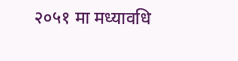२०५१ मा मध्यावधि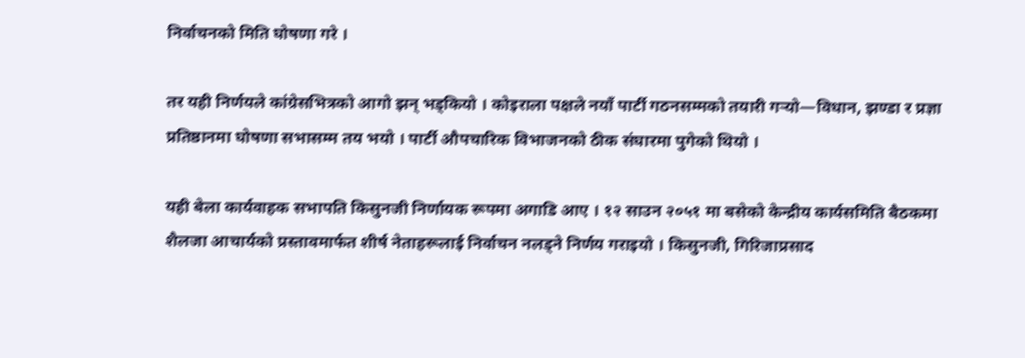निर्वाचनको मिति घोषणा गरे ।

तर यही निर्णयले कांग्रेसभित्रको आगो झन् भड्कियो । कोइराला पक्षले नयाँ पार्टी गठनसम्मको तयारी गर्‍यो—विधान, झण्डा र प्रज्ञा प्रतिष्ठानमा घोषणा सभासम्म तय भयो । पार्टी औपचारिक विभाजनको ठीक संघारमा पुगेको थियो ।

यही बेला कार्यवाहक सभापति किसुनजी निर्णायक रूपमा अगाडि आए । १२ साउन २०५१ मा बसेको केन्द्रीय कार्यसमिति बैठकमा शैलजा आचार्यको प्रस्तावमार्फत शीर्ष नेताहरूलाई निर्वाचन नलड्ने निर्णय गराइयो । किसुनजी, गिरिजाप्रसाद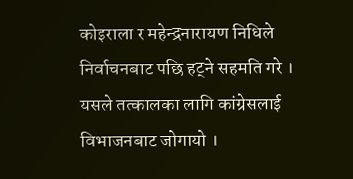कोइराला र महेन्द्रनारायण निधिले निर्वाचनबाट पछि हट्ने सहमति गरे । यसले तत्कालका लागि कांग्रेसलाई विभाजनबाट जोगायो ।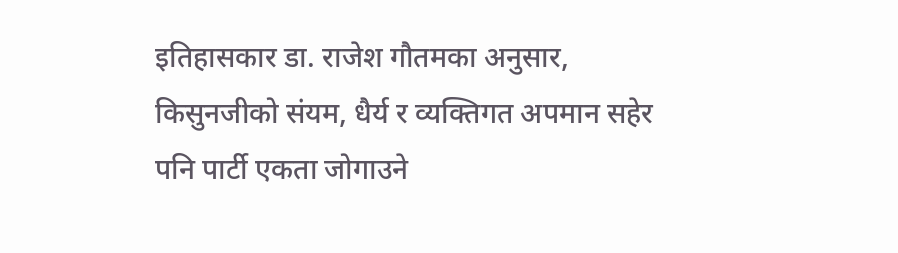इतिहासकार डा. राजेश गौतमका अनुसार, किसुनजीको संयम, धैर्य र व्यक्तिगत अपमान सहेर पनि पार्टी एकता जोगाउने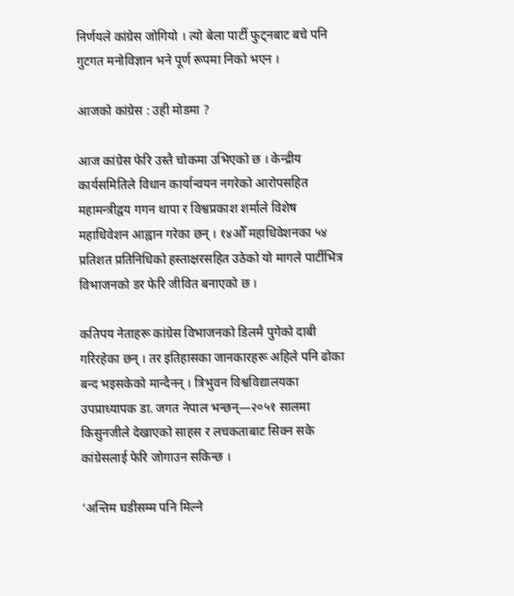निर्णयले कांग्रेस जोगियो । त्यो बेला पार्टी फुट्नबाट बचे पनि गुटगत मनोविज्ञान भने पूर्ण रूपमा निको भएन ।

आजको कांग्रेस : उही मोडमा ?

आज कांग्रेस फेरि उस्तै चोकमा उभिएको छ । केन्द्रीय कार्यसमितिले विधान कार्यान्वयन नगरेको आरोपसहित महामन्त्रीद्वय गगन थापा र विश्वप्रकाश शर्माले विशेष महाधिवेशन आह्वान गरेका छन् । १४औँ महाधिवेशनका ५४ प्रतिशत प्रतिनिधिको हस्ताक्षरसहित उठेको यो मागले पार्टीभित्र विभाजनको डर फेरि जीवित बनाएको छ ।

कतिपय नेताहरू कांग्रेस विभाजनको डिलमै पुगेको दाबी गरिरहेका छन् । तर इतिहासका जानकारहरू अहिले पनि ढोका बन्द भइसकेको मान्दैनन् । त्रिभुवन विश्वविद्यालयका उपप्राध्यापक डा. जगत नेपाल भन्छन्—२०५१ सालमा किसुनजीले देखाएको साहस र लचकताबाट सिक्न सके कांग्रेसलाई फेरि जोगाउन सकिन्छ ।

‘अन्तिम घडीसम्म पनि मिल्ने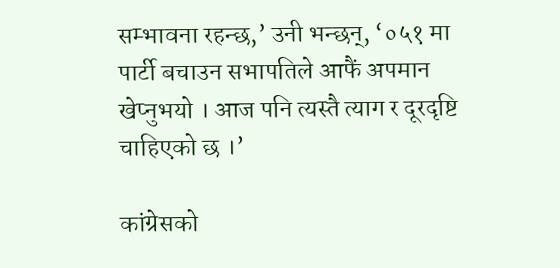सम्भावना रहन्छ,’ उनी भन्छन्, ‘०५१ मा पार्टी बचाउन सभापतिले आफैं अपमान खेप्नुभयो । आज पनि त्यस्तै त्याग र दूरदृष्टि चाहिएको छ ।’

कांग्रेसको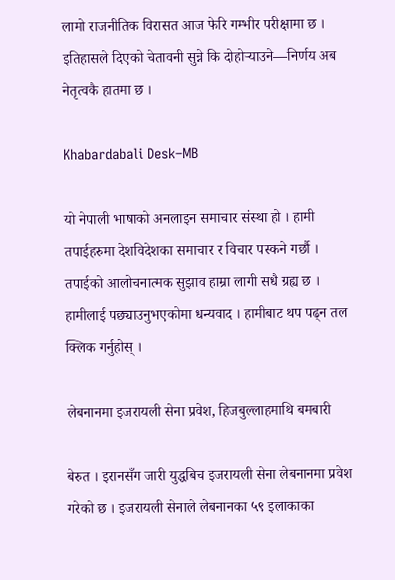लामो राजनीतिक विरासत आज फेरि गम्भीर परीक्षामा छ । इतिहासले दिएको चेतावनी सुन्ने कि दोहोर्‍याउने—निर्णय अब नेतृत्वकै हातमा छ ।

Khabardabali Desk–MB

यो नेपाली भाषाको अनलाइन समाचार संस्था हो । हामी तपाईहरुमा देशविदेशका समाचार र विचार पस्कने गर्छौ । तपाईको आलोचनात्मक सुझाव हाम्रा लागी सधै ग्रह्य छ । हामीलाई पछ्याउनुभएकोमा धन्यवाद । हामीबाट थप पढ्न तल क्लिक गर्नुहोस् ।

लेबनानमा इजरायली सेना प्रवेश, हिजबुल्लाहमाथि बमबारी

बेरुत । इरानसँग जारी युद्धबिच इजरायली सेना लेबनानमा प्रवेश गरेको छ । इजरायली सेनाले लेबनानका ५९ इलाकाका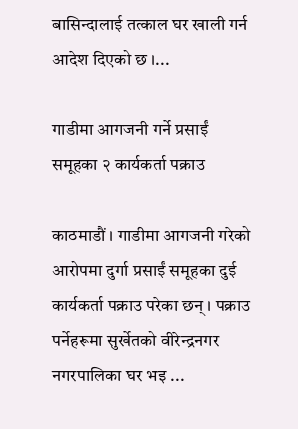बासिन्दालाई तत्काल घर खाली गर्न आदेश दिएको छ ।...

गाडीमा आगजनी गर्ने प्रसाईं समूहका २ कार्यकर्ता पक्राउ

काठमाडौं । गाडीमा आगजनी गरेको आरोपमा दुर्गा प्रसाईं समूहका दुई कार्यकर्ता पक्राउ परेका छन् । पक्राउ पर्नेहरूमा सुर्खेतको वीरेन्द्रनगर नगरपालिका घर भइ ...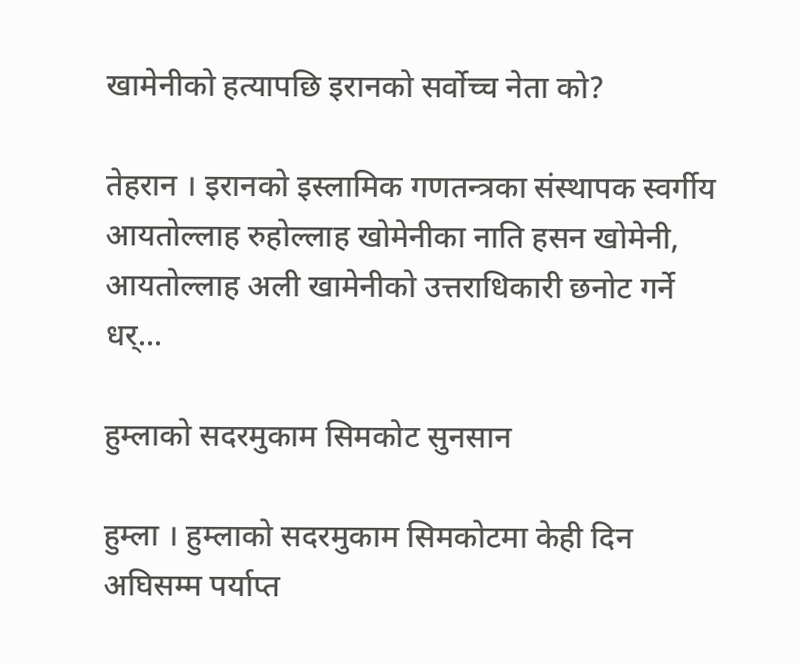खामेनीको हत्यापछि इरानको सर्वोच्च नेता को?

तेहरान । इरानको इस्लामिक गणतन्त्रका संस्थापक स्वर्गीय आयतोल्लाह रुहोल्लाह खोमेनीका नाति हसन खोमेनी, आयतोल्लाह अली खामेनीको उत्तराधिकारी छनोट गर्ने धर्...

हुम्लाको सदरमुकाम सिमकोट सुनसान

हुम्ला । हुम्लाको सदरमुकाम सिमकोटमा केही दिन अघिसम्म पर्याप्त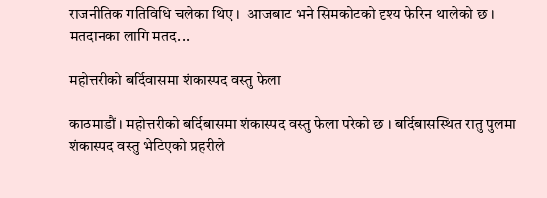राजनीतिक गतिविधि चलेका थिए ।  आजबाट भने सिमकोटको दृश्य फेरिन थालेको छ । मतदानका लागि मतद...

महोत्तरीको बर्दिवासमा शंकास्पद वस्तु फेला

काठमाडौं । महोत्तरीको बर्दिबासमा शंकास्पद वस्तु फेला परेको छ । बर्दिबासस्थित रातु पुलमा शंकास्पद वस्तु भेटिएको प्रहरीले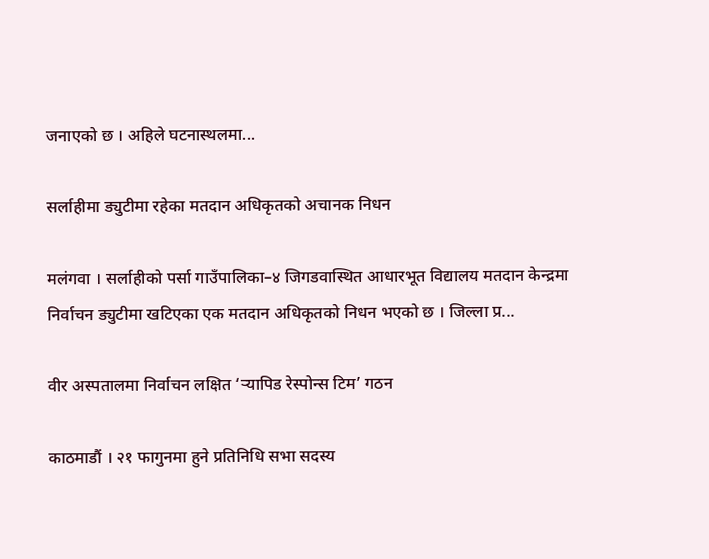जनाएको छ । अहिले घटनास्थलमा...

सर्लाहीमा ड्युटीमा रहेका मतदान अधिकृतको अचानक निधन

मलंगवा । सर्लाहीको पर्सा गाउँपालिका–४ जिगडवास्थित आधारभूत विद्यालय मतदान केन्द्रमा निर्वाचन ड्युटीमा खटिएका एक मतदान अधिकृतको निधन भएको छ । जिल्ला प्र...

वीर अस्पतालमा निर्वाचन लक्षित ‘र्‍यापिड रेस्पोन्स टिम’ गठन

काठमाडौं । २१ फागुनमा हुने प्रतिनिधि सभा सदस्य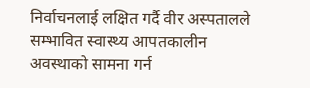निर्वाचनलाई लक्षित गर्दै वीर अस्पतालले सम्भावित स्वास्थ्य आपतकालीन अवस्थाको सामना गर्न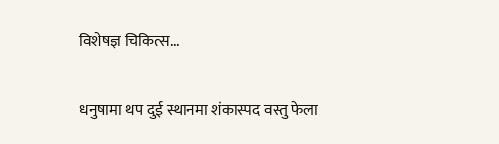विशेषज्ञ चिकित्स...

धनुषामा थप दुई स्थानमा शंकास्पद वस्तु फेला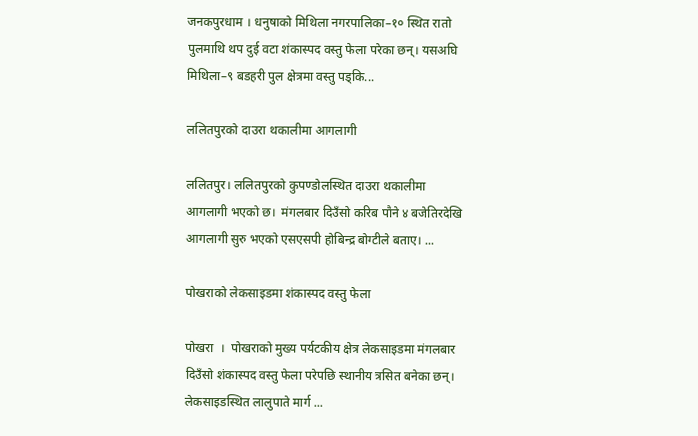जनकपुरधाम । धनुषाको मिथिला नगरपालिका–१० स्थित रातो पुलमाथि थप दुई वटा शंकास्पद वस्तु फेला परेका छन्। यसअघि मिथिला–९ बडहरी पुल क्षेत्रमा वस्तु पड्कि...

ललितपुरको दाउरा थकालीमा आगलागी

ललितपुर। ललितपुरको कुपण्डोलस्थित दाउरा थकालीमा आगलागी भएको छ।  मंगलबार दिउँसो करिब पौने ४ बजेतिरदेखि आगलागी सुरु भएको एसएसपी होबिन्द्र बोग्टीले बताए। ...

पोखराको लेकसाइडमा शंकास्पद वस्तु फेला

पोखरा  ।  पोखराको मुख्य पर्यटकीय क्षेत्र लेकसाइडमा मंगलबार दिउँसो शंकास्पद वस्तु फेला परेपछि स्थानीय त्रसित बनेका छन्। लेकसाइडस्थित लालुपाते मार्ग ...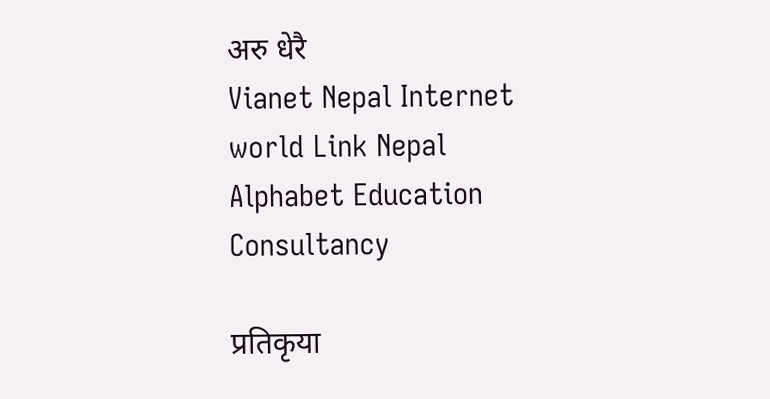अरु धेरै
Vianet Nepal Internet
world Link Nepal
Alphabet Education Consultancy

प्रतिकृया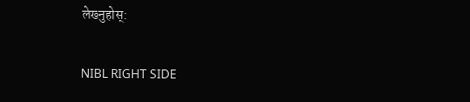लेख्नुहोस्:

NIBL RIGHT SIDE